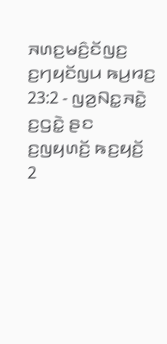ꤏꤛꤢ꤬ꤗꤢꤨ꤬ꤢꤩꤜꤢ꤬ ꤢ꤬ꤚꤟꤢꤩꤜꤣ ꤒꤣ꤬ꤙꤢ꤬ 23:2 - ꤜꤤ꤬ꤡꤢ꤭ꤏꤢꤧ꤭ ꤢ꤬ꤞꤢꤧ꤭ ꤔꤢ ꤢ꤬ꤜꤟꤛꤢꤩ꤬ ꤒꤢ꤬ꤟꤢꤩ꤬
2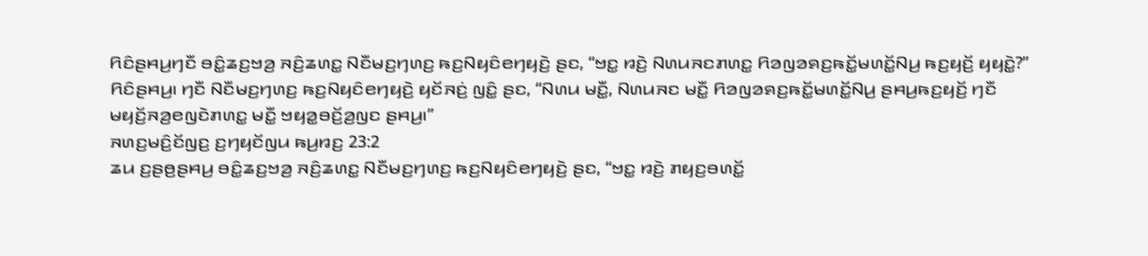ꤖꤢꤨꤔꤌꤣ꤬ꤚꤢꤪ ꤋꤢꤨ꤭ꤘꤢ꤬ꤠꤤ꤬ ꤏꤢꤨ꤬ꤘꤛꤢ꤭ ꤡꤢꤪꤗꤢ꤬ꤚꤛꤢ꤬ ꤒꤢ꤬ꤡꤟꤢꤨꤕꤚꤟꤢꤧ꤬ ꤔꤢ, “ꤠꤢ꤭ ꤙꤢꤧ꤬ ꤡꤛꤣꤏꤢꤊꤛꤢ꤭ ꤖꤤꤜꤤꤎꤢ꤬ꤒꤢꤩ꤭ꤗꤛꤢꤩ꤭ꤡꤣ꤬ ꤒꤢ꤬ꤟꤢꤩ꤬ ꤟꤟꤢꤧ꤭?” ꤖꤢꤨꤔꤌꤣ꤬꤯ ꤚꤢꤪ ꤡꤢꤪꤗꤢ꤬ꤚꤛꤢ꤬ ꤒꤢ꤬ꤡꤟꤢꤨꤕꤚꤟꤢꤧ꤬ ꤟꤢꤩꤏꤢꤦ꤬ ꤜꤢꤨ꤭ ꤔꤢ, “ꤡꤛꤣ ꤗꤢꤪ꤭, ꤡꤛꤣꤏꤢ ꤗꤢꤪ꤭ ꤖꤤꤜꤤꤎꤢ꤬ꤒꤢꤩ꤭ꤗꤛꤢꤩ꤭ꤡꤣ꤬ ꤔꤌꤣ꤬ꤒꤢ꤬ꤟꤢꤩ꤬ ꤚꤢꤪ ꤗꤟꤢꤩ꤬ꤏꤤ꤬ꤕꤜꤢꤧꤊꤛꤢ꤭ ꤗꤢꤪ꤭ ꤠꤟꤤ꤭ꤋꤢꤩ꤬ꤤ꤬ꤜꤢ ꤔꤌꤣ꤬꤯”
ꤏꤛꤢ꤬ꤗꤢꤨ꤬ꤢꤩꤜꤢ꤬ ꤢ꤬ꤚꤟꤢꤩꤜꤣ ꤒꤣ꤬ꤙꤢ꤬ 23:2
ꤘꤣ ꤢ꤬ꤔꤥ꤬ꤔꤌꤣ꤬ ꤋꤢꤨ꤭ꤘꤢ꤬ꤠꤤ꤬ ꤏꤢꤨ꤬ꤘꤛꤢ꤭ ꤡꤢꤪꤗꤢ꤬ꤚꤛꤢ꤬ ꤒꤢ꤬ꤡꤟꤢꤨꤕꤚꤟꤢꤧ꤬ ꤔꤢ, “ꤠꤢ꤭ ꤙꤢꤧ꤬ ꤊꤟꤢ꤬ꤋꤛꤢꤩ꤭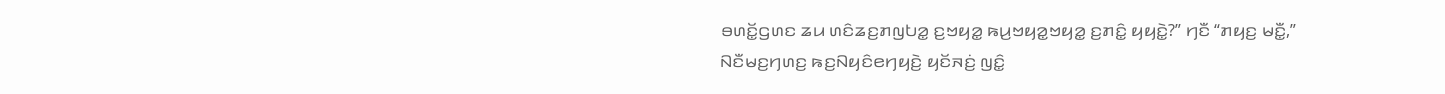ꤋꤛꤢꤩ꤭ꤞꤛꤢ ꤘꤣ ꤛꤢꤨꤘꤢ꤬ꤊꤜꤝꤤ꤭ ꤢ꤬ꤠꤟꤤ꤭ ꤒꤣ꤬ꤠꤟꤤ꤭ꤠꤟꤤ꤭ ꤢ꤬ꤊꤢꤨ꤭ ꤟꤟꤢꤧ꤭?” ꤚꤢꤪ “ꤊꤟꤢ꤬ ꤗꤢꤪ꤭,” ꤡꤢꤪꤗꤢ꤬ꤚꤛꤢ꤬ ꤒꤢ꤬ꤡꤟꤢꤨꤕꤚꤟꤢꤧ꤬ ꤟꤢꤩꤏꤢꤦ꤬ ꤜꤢꤨ꤭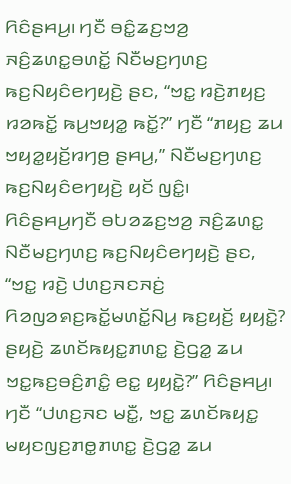ꤖꤢꤨꤔꤌꤣ꤬꤯ ꤚꤢꤪ ꤋꤢꤨ꤭ꤘꤢ꤬ꤠꤤ꤬ ꤏꤢꤨ꤬ꤘꤛꤢ꤭ꤋꤛꤢꤩ꤭ ꤡꤢꤪꤗꤢ꤬ꤚꤛꤢ꤬ ꤒꤢ꤬ꤡꤟꤢꤨꤕꤚꤟꤢꤧ꤬ ꤔꤢ, “ꤠꤢ꤭ ꤙꤢꤧ꤬ꤊꤟꤢ꤬ ꤙꤤꤒꤢꤩ꤭ ꤒꤣ꤬ꤠꤟꤤ꤭ ꤒꤢꤩ꤭?” ꤚꤢꤪ “ꤊꤟꤢ꤬ ꤘꤣ ꤠꤟꤤ꤭ꤟꤢꤩ꤬ꤙꤚꤥ꤬ ꤔꤌꤣ꤬,” ꤡꤢꤪꤗꤢ꤬ꤚꤛꤢ꤬ ꤒꤢ꤬ꤡꤟꤢꤨꤕꤚꤟꤢꤧ꤬ ꤟꤢꤩ ꤜꤢꤨ꤭꤯
ꤖꤢꤨꤔꤌꤣ꤬ꤚꤢꤪ ꤋꤝꤤꤘꤢ꤬ꤠꤤ꤬ ꤏꤢꤨ꤬ꤘꤛꤢ꤭ ꤡꤢꤪꤗꤢ꤬ꤚꤛꤢ꤬ ꤒꤢ꤬ꤡꤟꤢꤨꤕꤚꤟꤢꤧ꤬ ꤔꤢ, “ꤠꤢ꤭ ꤙꤢꤧ꤬ ꤓꤛꤢ꤬ꤏꤢꤏꤢꤦ꤬ ꤖꤤꤜꤤꤎꤢ꤬ꤒꤢꤩ꤭ꤗꤛꤢꤩ꤭ꤡꤣ꤬ ꤒꤢ꤬ꤟꤢꤩ꤬ ꤟꤟꤢꤧ꤭? ꤔꤟꤢꤧ꤬ ꤘꤛꤢꤩꤒꤟꤢ꤭ꤊꤛꤢ꤭ ꤢꤧ꤬ꤞꤤ꤭ ꤘꤣ ꤠꤢ꤭ꤒꤢ꤬ꤋꤢꤨ꤬ꤊꤢꤨ꤭ ꤕꤢ꤭ ꤟꤟꤢꤧ꤭?” ꤖꤢꤨꤔꤌꤣ꤬꤯ ꤚꤢꤪ “ꤓꤛꤢ꤬ꤏꤢ ꤗꤢꤪ꤭, ꤠꤢ꤭ ꤘꤛꤢꤩꤒꤟꤢ꤭ ꤗꤟꤢꤜꤢ꤬ꤊꤥ꤭ꤊꤛꤢ꤭ ꤢꤧ꤬ꤞꤤ꤭ ꤘꤣ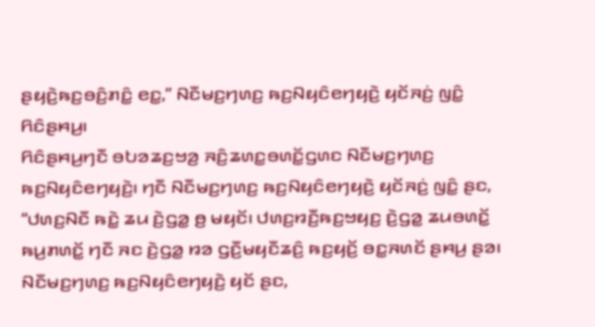ꤔꤟꤢꤧ꤬ꤒꤢ꤬ꤋꤢꤨ꤬ꤊꤢꤨ꤭ ꤕꤢ꤭,” ꤡꤢꤪꤗꤢ꤬ꤚꤛꤢ꤬ ꤒꤢ꤬ꤡꤟꤢꤨꤕꤚꤟꤢꤧ꤬ ꤟꤢꤩꤏꤢꤦ꤬ ꤜꤢꤨ꤭ ꤖꤢꤨꤔꤌꤣ꤬꤯
ꤖꤢꤨꤔꤌꤣ꤬ꤚꤢꤪ ꤋꤝꤤꤘꤢ꤬ꤠꤤ꤬ ꤏꤢꤨ꤬ꤘꤛꤢ꤭ꤋꤛꤢꤩ꤭ꤞꤛꤢ ꤡꤢꤪꤗꤢ꤬ꤚꤛꤢ꤬ ꤒꤢ꤬ꤡꤟꤢꤨꤕꤚꤟꤢꤧ꤬꤯ ꤚꤢꤪ ꤡꤢꤪꤗꤢ꤬ꤚꤛꤢ꤬ ꤒꤢ꤬ꤡꤟꤢꤨꤕꤚꤟꤢꤧ꤬ ꤟꤢꤩꤏꤢꤦ꤬ ꤜꤢꤨ꤭ ꤔꤢ, “ꤓꤛꤢ꤬ꤡꤢꤪ ꤒꤢꤧ꤭ ꤘꤣ ꤢꤧ꤬ꤞꤤ꤭ ꤥ꤬ ꤗꤟꤢꤩ꤯ ꤓꤛꤢ꤬ꤙꤢꤪ꤬ꤒꤢ꤬ꤠꤟꤢ꤬ ꤢꤧ꤬ꤞꤤ꤭ ꤘꤣꤋꤛꤢꤩ꤭ ꤒꤣ꤬ꤊꤛꤢꤩ꤭ ꤚꤢꤪ ꤏꤢ ꤢꤧ꤬ꤞꤤ꤭ ꤙꤤ ꤞꤢꤪ꤬ꤗꤟꤢꤪꤘꤢꤨ꤬ ꤒꤢ꤬ꤟꤢꤩ꤬ ꤋꤢ꤭ꤏꤛꤢꤩ ꤔꤌꤣ꤬ ꤔꤤ꤯
ꤡꤢꤪꤗꤢ꤬ꤚꤛꤢ꤬ ꤒꤢ꤬ꤡꤟꤢꤨꤕꤚꤟꤢꤧ꤬ ꤟꤢꤩ ꤔꤢ,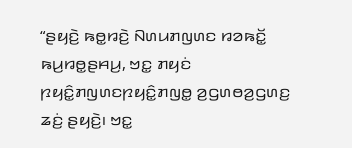“ꤔꤟꤢꤧ꤬ ꤒꤥ꤭ꤙꤢꤧ꤬ ꤡꤛꤣꤊꤜꤛꤢ ꤙꤤꤒꤢꤩ꤭ ꤒꤣ꤬ꤙꤥ꤭ꤔꤌꤣ꤬, ꤠꤢ꤭ ꤊꤟꤢꤦ ꤐꤟꤢꤨ꤭ꤊꤜꤛꤢꤐꤟꤢꤨ꤭ꤊꤜꤥ꤭ ꤤ꤬ꤞꤛꤥꤤ꤬ꤞꤛꤢ꤬ ꤘꤢꤦ꤬ ꤔꤟꤢꤧ꤬꤯ ꤠꤢ꤭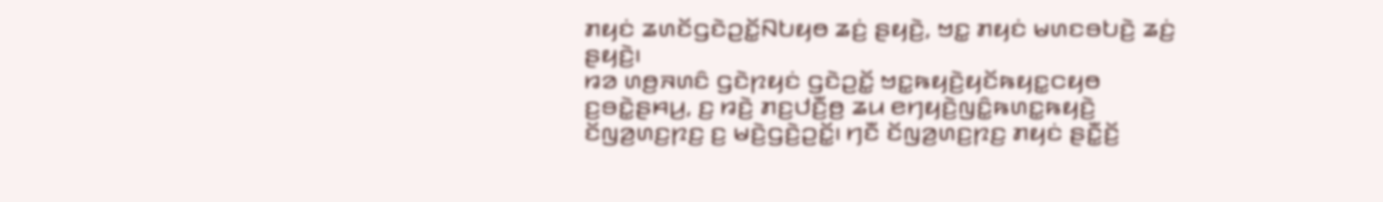ꤊꤟꤢꤦ ꤘꤛꤢꤩꤞꤢꤧꤑꤢꤩ꤭ꤡꤝꤟꤥ ꤘꤢꤦ꤬ ꤔꤟꤢꤧ꤬, ꤠꤢ꤭ ꤊꤟꤢꤦ ꤗꤛꤢꤋꤝꤢꤧ꤬ ꤘꤢꤦ꤬ ꤔꤟꤢꤧ꤬꤯
ꤙꤤ ꤛꤥ꤬ꤏꤛꤢꤨ ꤞꤢꤧꤐꤟꤢꤦ ꤞꤢꤧꤑꤢꤩ꤭ ꤠꤢ꤭ꤒꤟꤢꤧ꤬ꤟꤢꤩꤒꤟꤢ꤭ꤍꤟꤥ ꤢ꤬ꤋꤢꤧ꤭ꤔꤌꤣ꤬, ꤢ꤬ ꤙꤢꤧ꤬ ꤊꤢ꤬ꤓꤢꤪ꤬ꤥ꤬ ꤘꤣ ꤕꤚꤟꤢꤧ꤬ꤜꤢꤨ꤭ꤒꤛꤢ꤭ꤒꤟꤢꤧ꤬ ꤢꤩꤜꤤ꤬ꤛꤢ꤬ꤐꤢ꤬ ꤢ꤬ ꤗꤢꤧ꤬ꤞꤢꤧ꤬ꤑꤢꤩ꤭꤯ ꤚꤢꤪ ꤢꤩꤜꤤ꤬ꤛꤢ꤬ꤐꤢ꤬ ꤊꤟꤢꤦ ꤔꤢꤪ꤭ꤢꤩ꤬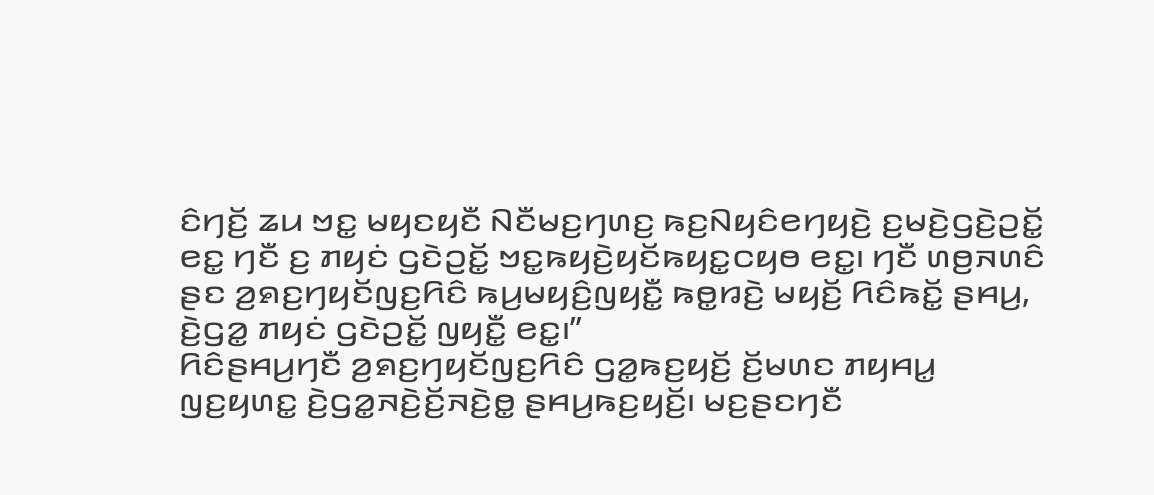ꤢꤨꤚꤢꤩ꤬ ꤘꤣ ꤠꤢ꤭ ꤗꤟꤢꤟꤢꤪ ꤡꤢꤪꤗꤢ꤬ꤚꤛꤢ꤬ ꤒꤢ꤬ꤡꤟꤢꤨꤕꤚꤟꤢꤧ꤬ ꤢ꤬ꤗꤢꤧ꤬ꤞꤢꤧ꤬ꤑꤢꤩ꤭ ꤕꤢ꤭ ꤚꤢꤪ ꤢ꤬ ꤊꤟꤢꤦ ꤞꤢꤧꤑꤢꤩ꤭ ꤠꤢ꤭ꤒꤟꤢꤧ꤬ꤟꤢꤩꤒꤟꤢ꤭ꤍꤟꤥ ꤕꤢ꤭꤯ ꤚꤢꤪ ꤛꤥ꤬ꤏꤛꤢꤨ ꤔꤢ ꤤ꤬ꤎꤢ꤬ꤚꤟꤢꤩꤜꤢ꤬ꤖꤢꤨ ꤒꤣ꤬ꤗꤟꤢꤨ꤬ꤜꤟꤢꤪ꤭ ꤒꤥ꤭ꤙꤢꤧ꤬ ꤗꤟꤢꤩ꤬ ꤖꤢꤨꤒꤢꤩ꤭ ꤔꤌꤣ꤬, ꤢꤧ꤬ꤞꤤ꤭ ꤊꤟꤢꤦ ꤞꤢꤧꤑꤢꤩ꤭ ꤜꤟꤢꤪ꤭ ꤕꤢ꤭꤯”
ꤖꤢꤨꤔꤌꤣ꤬ꤚꤢꤪ ꤤ꤬ꤎꤢ꤬ꤚꤟꤢꤩꤜꤢ꤬ꤖꤢꤨ ꤞꤤ꤭ꤒꤢ꤬ꤟꤢꤩ꤬ ꤢꤩ꤬ꤗꤛꤢ ꤊꤟꤌꤣ꤭ ꤜꤢ꤬ꤟꤛꤢ꤭ ꤢꤧ꤬ꤞꤤ꤭ꤏꤢꤧ꤬ꤢꤩ꤬ꤏꤢꤧ꤬ꤥ꤭ ꤔꤌꤣ꤬ꤒꤢ꤬ꤟꤢꤩ꤬꤯ ꤗꤢ꤬ꤔꤢꤚꤢꤪ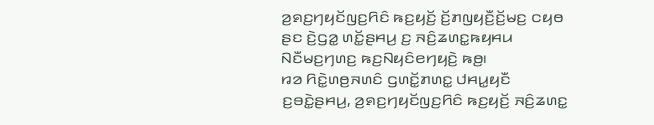ꤤ꤬ꤎꤢ꤬ꤚꤟꤢꤩꤜꤢ꤬ꤖꤢꤨ ꤒꤢ꤬ꤟꤢꤩ꤬ ꤢꤩ꤬ꤊꤜꤟꤢꤪ꤬ꤢꤩ꤬ꤗꤢ꤬ ꤍꤟꤥ ꤔꤢ ꤢꤧ꤬ꤞꤤ꤭ ꤛꤢꤩ꤭ꤔꤌꤣ꤬ ꤢ꤬ ꤏꤢꤨ꤬ꤘꤛꤢ꤭ꤒꤟꤌꤣ ꤡꤢꤪꤗꤢ꤬ꤚꤛꤢ꤬ ꤒꤢ꤬ꤡꤟꤢꤨꤕꤚꤟꤢꤧ꤬ ꤒꤥ꤬꤯
ꤙꤤ ꤖꤢꤧ꤭ꤛꤥ꤬ꤏꤛꤢꤨ ꤞꤛꤢꤩ꤭ꤊꤛꤢ꤭ ꤓꤌꤣ꤭ꤟꤢꤪ ꤢ꤬ꤋꤢꤧ꤭ꤔꤌꤣ꤬, ꤤ꤬ꤎꤢ꤬ꤚꤟꤢꤩꤜꤢ꤬ꤖꤢꤨ ꤒꤢ꤬ꤟꤢꤩ꤬ ꤏꤢꤨ꤬ꤘꤛꤢ꤭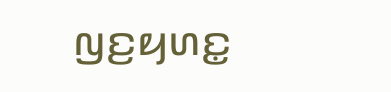ꤜꤢ꤬ꤟꤛꤢ꤭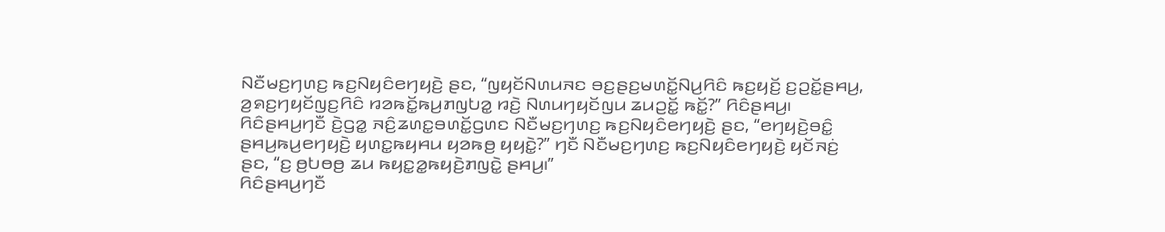ꤡꤢꤪꤗꤢ꤬ꤚꤛꤢ꤬ ꤒꤢ꤬ꤡꤟꤢꤨꤕꤚꤟꤢꤧ꤬ ꤔꤢ, “ꤜꤟꤢꤩꤡꤛꤣꤏꤢ ꤋꤢ꤬ꤔꤢ꤬ꤗꤛꤢꤩ꤭ꤡꤣ꤬ꤖꤢꤨ ꤒꤢ꤬ꤟꤢꤩ꤬ ꤢ꤬ꤑꤢꤩ꤭ꤔꤌꤣ꤬, ꤤ꤬ꤎꤢ꤬ꤚꤟꤢꤩꤜꤢ꤬ꤖꤢꤨ ꤙꤤꤒꤢꤩ꤭ꤒꤣ꤬ꤊꤜꤝꤤ꤭ ꤙꤢꤧ꤬ ꤡꤛꤣꤚꤟꤢꤩꤜꤣ ꤘꤣꤑꤢꤩ꤭ ꤒꤢꤩ꤭?” ꤖꤢꤨꤔꤌꤣ꤬꤯
ꤖꤢꤨꤔꤌꤣ꤬ꤚꤢꤪ ꤢꤧ꤬ꤞꤤ꤭ ꤏꤢꤨ꤬ꤘꤛꤢ꤭ꤋꤛꤢꤩ꤭ꤞꤛꤢ ꤡꤢꤪꤗꤢ꤬ꤚꤛꤢ꤬ ꤒꤢ꤬ꤡꤟꤢꤨꤕꤚꤟꤢꤧ꤬ ꤔꤢ, “ꤕꤚꤟꤢꤧ꤬ꤋꤢꤨ꤭ ꤔꤌꤣ꤬ꤒꤣ꤬ꤕꤚꤟꤢꤧ꤬ ꤟꤛꤢ꤭ꤒꤟꤌꤣ ꤟꤤꤒꤥ꤬ ꤟꤟꤢꤧ꤭?” ꤚꤢꤪ ꤡꤢꤪꤗꤢ꤬ꤚꤛꤢ꤬ ꤒꤢ꤬ꤡꤟꤢꤨꤕꤚꤟꤢꤧ꤬ ꤟꤢꤩꤏꤢꤦ꤬ ꤔꤢ, “ꤢ꤬ ꤥ꤬ꤝꤥꤥ꤬ ꤘꤣ ꤒꤟꤢ꤭ꤤ꤭ꤒꤟꤢꤧ꤬ꤊꤜꤢꤧ꤭ ꤔꤌꤣ꤬꤯”
ꤖꤢꤨꤔꤌꤣ꤬ꤚꤢꤪ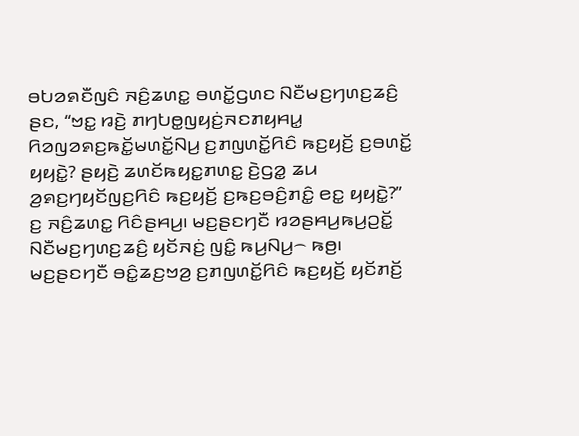ꤋꤝꤤꤎꤢꤪꤜꤢꤨ ꤏꤢꤨ꤬ꤘꤛꤢ꤭ ꤋꤛꤢꤩ꤭ꤞꤛꤢ ꤡꤢꤪꤗꤢ꤬ꤚꤛꤢ꤬ꤘꤢꤨ꤬ ꤔꤢ, “ꤠꤢ꤭ ꤙꤢꤧ꤬ ꤊꤚꤝꤥ꤭ꤜꤟꤢꤦ꤬ꤏꤢꤊꤟꤌꤣ꤭ ꤖꤤꤜꤤꤎꤢ꤬ꤒꤢꤩ꤭ꤗꤛꤢꤩ꤭ꤡꤣ꤬ ꤢ꤬ꤊꤜꤛꤢꤩ꤭ꤖꤢꤨ ꤒꤢ꤬ꤟꤢꤩ꤬ ꤢ꤬ꤋꤛꤢꤩ꤭ ꤟꤟꤢꤧ꤭? ꤔꤟꤢꤧ꤬ ꤘꤛꤢꤩꤒꤟꤢ꤭ꤊꤛꤢ꤭ ꤢꤧ꤬ꤞꤤ꤭ ꤘꤣ ꤤ꤬ꤎꤢ꤬ꤚꤟꤢꤩꤜꤢ꤬ꤖꤢꤨ ꤒꤢ꤬ꤟꤢꤩ꤬ ꤢ꤬ꤒꤢ꤬ꤋꤢꤨ꤬ꤊꤢꤨ꤭ ꤕꤢ꤭ ꤟꤟꤢꤧ꤭?” ꤢ꤬ ꤏꤢꤨ꤬ꤘꤛꤢ꤭ ꤖꤢꤨꤔꤌꤣ꤬꤯ ꤗꤢ꤬ꤔꤢꤚꤢꤪ ꤙꤤꤔꤌꤣ꤬ꤒꤣ꤬ꤑꤢꤩ꤭ ꤡꤢꤪꤗꤢ꤬ꤚꤛꤢ꤬ꤘꤢꤨ꤬ ꤟꤢꤩꤏꤢꤦ꤬ ꤜꤢꤨ꤭ ꤒꤣ꤬ꤡꤣ꤬꤮ ꤒꤥ꤬꤯
ꤗꤢ꤬ꤔꤢꤚꤢꤪ ꤋꤢꤨ꤭ꤘꤢ꤬ꤠꤤ꤬ ꤢ꤬ꤊꤜꤛꤢꤩ꤭ꤖꤢꤨ ꤒꤢ꤬ꤟꤢꤩ꤬ ꤟꤢꤩꤊꤢꤩ꤬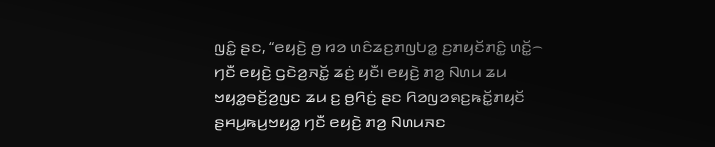ꤜꤢꤨ꤭ ꤔꤢ, “ꤕꤟꤢꤧ꤬ ꤥ꤬ ꤙꤤ ꤛꤢꤨꤘꤢ꤬ꤊꤜꤝꤤ꤭ ꤢ꤬ꤊꤟꤢꤩꤊꤢꤨ꤭ ꤛꤢꤩ꤭꤮ ꤚꤢꤪ ꤕꤟꤢꤧ꤬ ꤞꤢꤧꤤ꤬ꤏꤢꤩ꤭ ꤘꤢꤦ꤬ ꤟꤢꤪ꤯ ꤕꤟꤢꤧ꤬ ꤊꤤ꤬ ꤡꤛꤣ ꤘꤣ ꤠꤟꤤ꤭ꤋꤢꤩ꤬ꤤ꤬ꤜꤢ ꤘꤣ ꤢ꤬ ꤥ꤬ꤖꤢꤦ꤬ ꤔꤢ ꤖꤤꤜꤤꤎꤢ꤬ꤒꤢꤩ꤭ꤊꤟꤢꤩ ꤔꤌꤣ꤬ꤒꤣ꤬ꤠꤟꤤ꤭ ꤚꤢꤪ ꤕꤟꤢꤧ꤬ ꤊꤤ꤬ ꤡꤛꤣꤏꤢ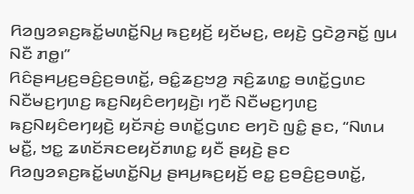ꤖꤤꤜꤤꤎꤢ꤬ꤒꤢꤩ꤭ꤗꤛꤢꤩ꤭ꤡꤣ꤬ ꤒꤢ꤬ꤟꤢꤩ꤬ ꤟꤢꤩꤗꤢ꤬, ꤕꤟꤢꤧ꤬ ꤞꤢꤧꤤ꤬ꤏꤢꤩ꤭ ꤜꤣ ꤡꤢꤪ ꤊꤥ꤭꤯”
ꤖꤢꤨꤔꤌꤣ꤬ꤢ꤬ꤋꤢꤨ꤬ꤢ꤬ꤋꤛꤢꤩ꤭, ꤋꤢꤨ꤭ꤘꤢ꤬ꤠꤤ꤬ ꤏꤢꤨ꤬ꤘꤛꤢ꤭ ꤋꤛꤢꤩ꤭ꤞꤛꤢ ꤡꤢꤪꤗꤢ꤬ꤚꤛꤢ꤬ ꤒꤢ꤬ꤡꤟꤢꤨꤕꤚꤟꤢꤧ꤬꤯ ꤚꤢꤪ ꤡꤢꤪꤗꤢ꤬ꤚꤛꤢ꤬ ꤒꤢ꤬ꤡꤟꤢꤨꤕꤚꤟꤢꤧ꤬ ꤟꤢꤩꤏꤢꤦ꤬ ꤋꤛꤢꤩ꤭ꤞꤛꤢ ꤕꤚꤢꤧ ꤜꤢꤨ꤭ ꤔꤢ, “ꤡꤛꤣ ꤗꤢꤪ꤭, ꤠꤢ꤭ ꤘꤛꤢꤩꤏꤢꤕꤟꤢꤩꤊꤛꤢ꤭ ꤟꤢꤪ ꤔꤟꤢꤧ꤬ ꤔꤢ ꤖꤤꤜꤤꤎꤢ꤬ꤒꤢꤩ꤭ꤗꤛꤢꤩ꤭ꤡꤣ꤬ ꤔꤌꤣ꤬ꤒꤢ꤬ꤟꤢꤩ꤬ ꤕꤢ꤭ ꤢ꤬ꤋꤢꤨ꤬ꤢ꤬ꤋꤛꤢꤩ꤭,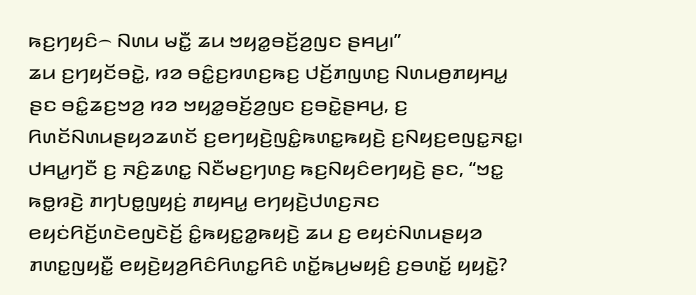ꤒꤢ꤬ꤚꤟꤢꤨ꤮ ꤡꤛꤣ ꤗꤢꤪ꤭ ꤘꤣ ꤠꤟꤤ꤭ꤋꤢꤩ꤬ꤤ꤬ꤜꤢ ꤔꤌꤣ꤬꤯”
ꤘꤣ ꤢ꤬ꤚꤟꤢꤩꤋꤢꤧ꤭, ꤙꤤ ꤋꤢꤨ꤭ꤢ꤬ꤙꤛꤢ꤬ꤒꤢ꤬ ꤓꤢꤩ꤬ꤊꤜꤛꤢ꤬ ꤡꤛꤣꤥ꤬ꤊꤟꤌꤣ꤭ ꤔꤢ ꤋꤢꤨ꤭ꤘꤢ꤬ꤠꤤ꤬ ꤙꤤ ꤠꤟꤤ꤭ꤋꤢꤩ꤬ꤤ꤬ꤜꤢ ꤢ꤬ꤋꤢꤧ꤭ꤔꤌꤣ꤬, ꤢ꤬ ꤖꤛꤢꤩꤡꤛꤣꤔꤟꤤꤘꤛꤢꤩ ꤢ꤬ꤕꤚꤟꤢꤧ꤬ꤜꤢꤨ꤭ꤒꤛꤢ꤭ꤒꤟꤢꤧ꤬ ꤢ꤬ꤡꤟꤢ꤬ꤕꤜꤢ꤭ꤏꤢ꤭꤯
ꤓꤌꤣ꤭ꤚꤢꤪ ꤢ꤬ ꤏꤢꤨ꤬ꤘꤛꤢ꤭ ꤡꤢꤪꤗꤢ꤬ꤚꤛꤢ꤬ ꤒꤢ꤬ꤡꤟꤢꤨꤕꤚꤟꤢꤧ꤬ ꤔꤢ, “ꤠꤢ꤭ ꤒꤥ꤭ꤙꤢꤧ꤬ ꤊꤚꤝꤥ꤭ꤜꤟꤢꤦ꤬ ꤊꤟꤌꤣ꤭ ꤕꤚꤟꤢꤧ꤬ꤓꤛꤢ꤬ꤏꤢ ꤕꤟꤢꤦꤖꤢꤩ꤬ꤛꤢꤧꤕꤜꤢꤧꤢꤩ꤬ ꤢꤨ꤭ꤒꤟꤢ꤭ꤤ꤭ꤒꤟꤢꤧ꤬ ꤘꤣ ꤢ꤬ ꤕꤟꤢꤦꤡꤛꤣꤔꤟꤤ ꤊꤛꤢ꤭ꤜꤟꤢꤪ꤭ ꤕꤟꤢꤧ꤬ꤟꤤ꤬ꤖꤢꤨꤖꤛꤢ꤭ꤖꤢꤨ ꤛꤢꤩ꤭ꤒꤣ꤬ꤗꤟꤢꤨ꤬ ꤢ꤬ꤋꤛꤢꤩ꤭ ꤟꤟꤢꤧ꤭?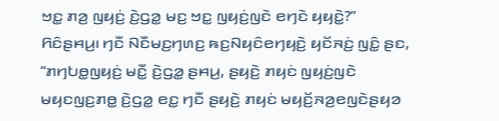ꤠꤢ꤭ ꤊꤤ꤬ ꤜꤟꤢꤦ꤬ ꤢꤧ꤬ꤞꤤ꤭ ꤗꤢ꤬ ꤠꤢ꤭ ꤜꤟꤢꤦ꤬ꤜꤢꤧ ꤕꤚꤢꤧ ꤟꤟꤢꤧ꤭?” ꤖꤢꤨꤔꤌꤣ꤬꤯ ꤚꤢꤪ ꤡꤢꤪꤗꤢ꤬ꤚꤛꤢ꤬ ꤒꤢ꤬ꤡꤟꤢꤨꤕꤚꤟꤢꤧ꤬ ꤟꤢꤩꤏꤢꤦ꤬ ꤜꤢꤨ꤭ ꤔꤢ, “ꤊꤚꤝꤥ꤭ꤜꤟꤢꤦ꤬ ꤗꤢꤪ꤭ ꤢꤧ꤬ꤞꤤ꤭ ꤔꤌꤣ꤬, ꤔꤟꤢꤧ꤬ ꤊꤟꤢꤦ ꤜꤟꤢꤦ꤬ꤜꤢꤧ ꤗꤟꤢꤜꤢ꤬ꤊꤥ꤭ ꤢꤧ꤬ꤞꤤ꤭ ꤕꤢ꤭ ꤚꤢꤪ ꤔꤟꤢꤧ꤬ ꤊꤟꤢꤦ ꤗꤟꤢꤩ꤬ꤏꤤ꤬ꤕꤜꤢꤧꤔꤟꤤ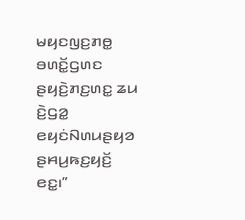ꤗꤟꤢꤜꤢ꤬ꤊꤥ꤭ ꤋꤛꤢꤩ꤭ꤞꤛꤢ ꤔꤟꤢꤧ꤬ꤊꤢ꤬ꤛꤢ꤭ ꤘꤣ ꤢꤧ꤬ꤞꤤ꤭ ꤕꤟꤢꤦꤡꤛꤣꤔꤟꤤ ꤔꤌꤣ꤬ꤒꤢ꤬ꤟꤢꤩ꤬ ꤕꤢ꤭꤯”